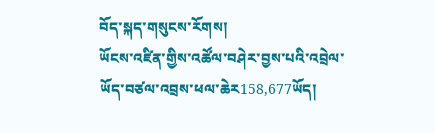བོད་སྐད་གསུངས་རོགས།
ཡོངས་འཛིན་གྱིས་འཚོལ་བཤེར་བྱས་པའི་འབྲེལ་ཡོད་བཙལ་འབྲས་ཕལ་ཆེར158,677ཡོད།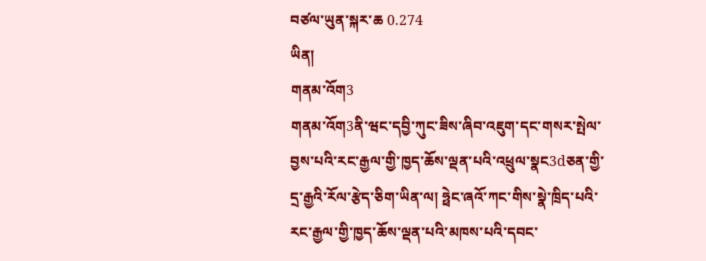བཙལ་ཡུན་སྐར་ཆ 0.274
ཡིན།
གནམ་འོག3
གནམ་འོག3ནི་ཝང་དབྱི་ཀུང་ཟིས་ཞིབ་འཇུག་དང་གསར་སྤེལ་བྱས་པའི་རང་རྒྱལ་གྱི་ཁྱད་ཆོས་ལྡན་པའི་འཕྲུལ་སྣང3dཅན་གྱི་དྲ་རྒྱའི་རོལ་རྩེད་ཅིག་ཡིན་ལ། ཧྥེང་ཞའོ་ཀང་གིས་སྣེ་ཁྲིད་པའི་རང་རྒྱལ་གྱི་ཁྱད་ཆོས་ལྡན་པའི་མཁས་པའི་དབང་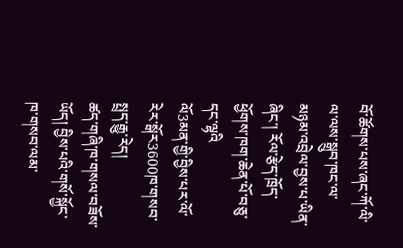བོ་ཚོགས་པས་ཞང་ཀོ་ལི་ལ་ལས་སྒྲུབ་ཁང་ལ་མཉམ་འབྲེལ་བྱས་པ་ཡིན་ཞིང་། རོལ་རྩེད་ཁྲོད་ཕྱོགས་ཁག་ཆེན་པོ་བཅུ་དང་ལྷའི
ལོ3མན་གྱི་བྱིས་པར་ལོ་རེར་སྒོར3600ཁ་གསབ་སྤྲད་རྒྱུ་རེད།
ཚད་གཞི་ཁ་གསལ་བཟོས་ཡོད། བྱིས་པའི་གསོ་སྐྱོང་ཁ་གསབ་ལམ་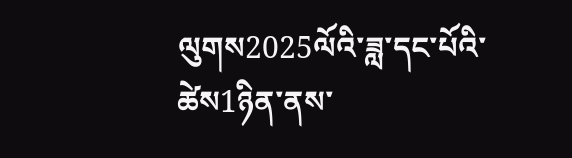ལུགས2025ལོའི་ཟླ་དང་པོའི་ཚེས1ཉིན་ནས་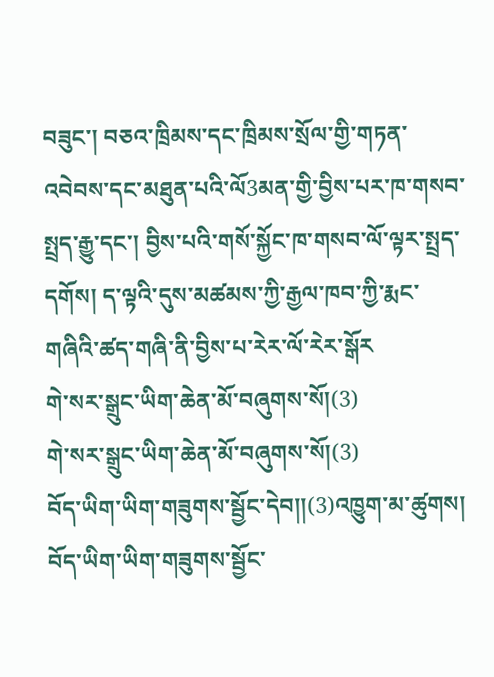བཟུང་། བཅའ་ཁྲིམས་དང་ཁྲིམས་སྲོལ་གྱི་གཏན་འབེབས་དང་མཐུན་པའི་ལོ3མན་གྱི་བྱིས་པར་ཁ་གསབ་སྤྲད་རྒྱུ་དང་། བྱིས་པའི་གསོ་སྐྱོང་ཁ་གསབ་ལོ་ལྟར་སྤྲད་དགོས། ད་ལྟའི་དུས་མཚམས་ཀྱི་རྒྱལ་ཁབ་ཀྱི་རྨང་གཞིའི་ཚད་གཞི་ནི་བྱིས་པ་རེར་ལོ་རེར་སྒོར
གེ་སར་སྒྲུང་ཡིག་ཆེན་མོ་བཞུགས་སོ།(3)
གེ་སར་སྒྲུང་ཡིག་ཆེན་མོ་བཞུགས་སོ།(3)
བོད་ཡིག་ཡིག་གཟུགས་སྦྱོང་དེབ།།(3)འཁྱུག་མ་ཚུགས།
བོད་ཡིག་ཡིག་གཟུགས་སྦྱོང་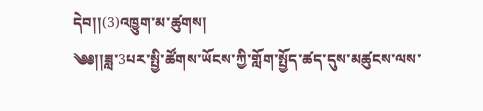དེབ།།(3)འཁྱུག་མ་ཚུགས།
༄༅།།ཟླ་3པར་སྤྱི་ཚོགས་ཡོངས་ཀྱི་གློག་སྤྱོད་ཚད་དུས་མཚུངས་ལས་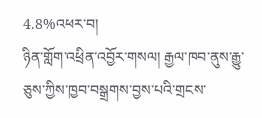4.8%འཕར་བ།
ཉིན་གློག་འཕྲིན་འབྱོར་གསལ། རྒྱལ་ཁབ་ནུས་རྒྱུ་ཅུས་ཀྱིས་ཁྱབ་བསྒྲགས་བྱས་པའི་གྲངས་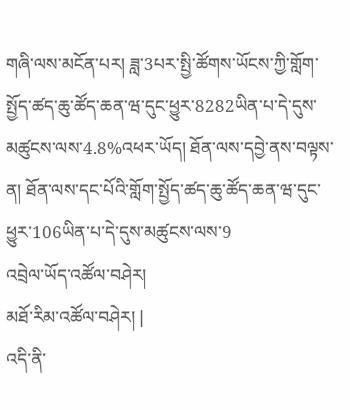གཞི་ལས་མངོན་པར། ཟླ་3པར་སྤྱི་ཚོགས་ཡོངས་ཀྱི་གློག་སྤྱོད་ཚད་ཆུ་ཚོད་ཆན་ཝ་དུང་ཕྱུར་8282ཡིན་པ་དེ་དུས་མཚུངས་ལས་4.8%འཕར་ཡོད། ཐོན་ལས་དབྱེ་ནས་བལྟས་ན། ཐོན་ལས་དང་པོའི་གློག་སྤྱོད་ཚད་ཆུ་ཚོད་ཆན་ཝ་དུང་ཕྱུར་106ཡིན་པ་དེ་དུས་མཚུངས་ལས་9
འབྲེལ་ཡོད་འཚོལ་བཤེར།
མཐོ་རིམ་འཚོལ་བཤེར། |
འདི་ནི་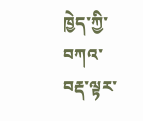ཁྱེད་ཀྱི་བཀའ་བརྡ་ལྟར་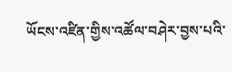ཡོངས་འཛིན་གྱིས་འཚོལ་བཤེར་བྱས་པའི་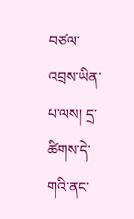བཙལ་འབྲས་ཡིན་པ་ལས། དྲ་ཚིགས་དེ་གའི་ནང་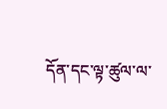དོན་དང་ལྟ་ཚུལ་ལ་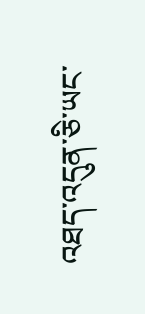འཐད་འདུན་ཅི་ཡང་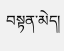བསྟན་མེད།